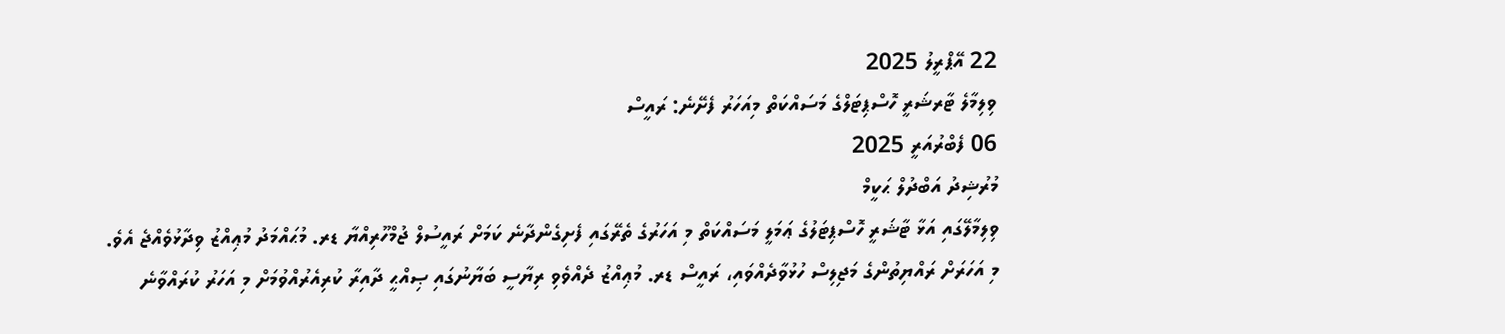22 އޭޕްރީލު 2025
ވިލިމާލެ ޓާރޝަރީ ހޮސްޕިޓަލްގެ މަސައްކަތް މިއަހަރު ފެށޭނެ: ރައީސް
06 ފެބްރުއަރީ 2025
މުރުޝިދު އަބްދުލް ޙަކީމް
ވިލިމާލޭގައި އަޅާ ޓާޝަރީ ހޮސްޕިޓަލުގެ ޢަމަލީ މަސައްކަތް މި އަހަރުގެ ތެރޭގައި ފެށިގެންދާނެ ކަމަށް ރައީސުލް ޖުމްހޫރިއްޔާ ޑރ. މުޙައްމަދު މުޢިއްޒު ވިދާޅުވެއްޖެ އެވެ.
މި އަހަރަށް ރައްޔިތުންގެ މަޖިލިސް ހުޅުވާދެއްވައި، ރައީސް ޑރ. މުޢިއްޒު ދެއްވެވި ރިޔާސީ ބަޔާނުގައި ޞިއްޙީ ދާއިރާ ކުރިއެރުއްވުމަށް މި އަހަރު ކުރައްވާނެ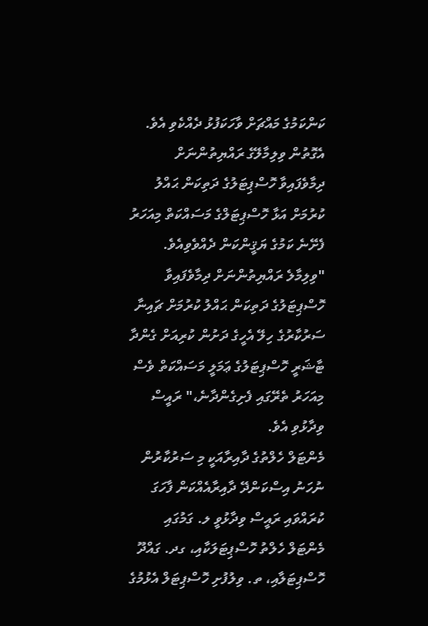ކަންކަމުގެ މައްޗަށް ވާހަކަފުޅު ދެއްކެވި އެވެ. އެގޮތުން ވިލިމާލޭގެ ރައްޔިތުންނަށް ދިމާވެފައިވާ ހޮސްޕިޓަލުގެ ދަތިކަން ޙައްލު ކުރުމަށް އަޅާ ހޮސްޕިޓަލްގެ މަސައްކަތް މިއަހަރު ފެށޭނެ ކަމުގެ ޔަޤީންކަން ދެއްވެވިއެވެ.
"ވިލިމާލެ ރައްޔިތުންނަށް ދިމާވެފައިވާ ހޮސްޕިޓަލުގެ ދަތިކަން ޙައްލު ކުރުމަށް ޗައިނާ ސަރުކާރުގެ ހިލޭ އެހީގެ ދަށުން ކުރިއަށް ގެންދާ ޓާޝަރީ ހޮސްޕިޓަލުގެ ޢަމަލީ މަސައްކަތް ވެސް މިއަހަރު ތެރޭގައި ފެށިގެންދާނެ،" ރައީސް ވިދާޅުވި އެވެ.
މެންޓަލް ހެލްތުގެ ދާއިރާއަކީ މި ސަރުކާރުން ނުހަނު އިސްކަންދޭ ދާއިރާއެއްކަން ފާހަގަ ކުރައްވައި ރައީސް ވިދާޅުވީ ލ. ގަމުގައި މެންޓަލް ހެލްތު ހޮސްޕިޓަލަކާއި، ގދ. ގައްދޫ ހޮސްޕިޓަލާއި، ތ. ވިލުފުށި ހޮސްޕިޓަލް އެޅުމުގެ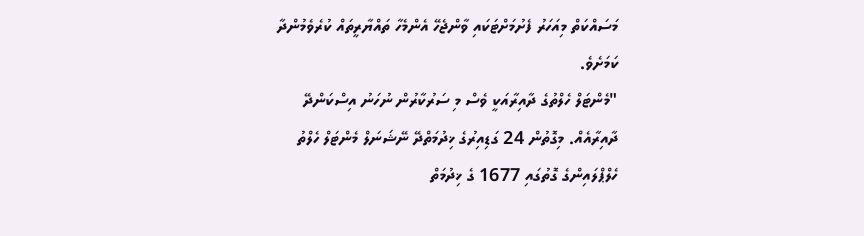މަސައްކަތް މިއަހަރު ފެށުމަށްޓަކައި ވާންޖެހޭ އެންމެހާ ތައްޔާރީތައް ކުރެވެމުންދާ ކަމަށެވެ.
"މެންޓަލް ހެލްތުގެ ދާއިރާއަކީ ވެސް މި ސަރުކާރުން ނުހަނު އިސްކަންދޭ ދާއިރާއެއް. މިގޮތުން 24 ގަޑިއިރުގެ ޚިދުމަތްދޭ ނޭޝަނަލް މެންޓަލް ހެލްތު ހެލްޕްލައިންގެ ގޮތުގައި 1677 ގެ ޚިދުމަތް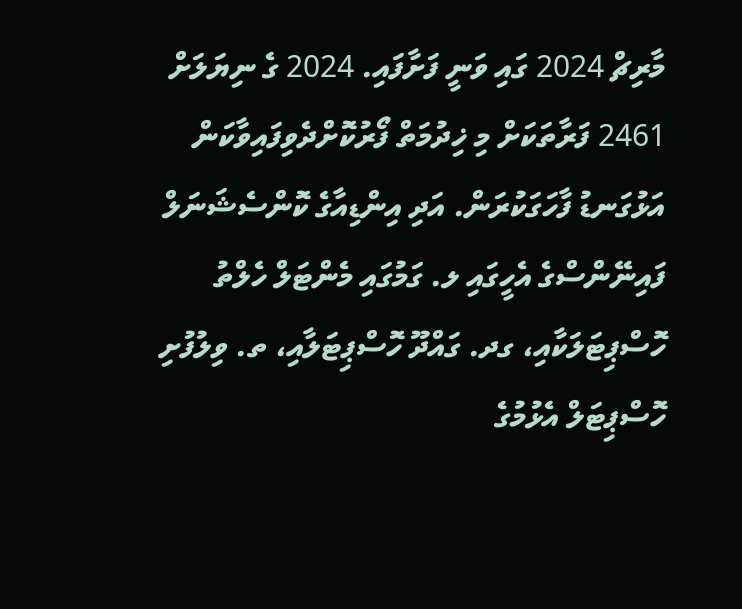މާރިޗް 2024 ގައި ވަނީ ފަށާފައި. 2024 ގެ ނިޔަލަށް 2461 ފަރާތަކަށް މި ޚިދުމަތް ފޯރުކޮށްދެވިފައިވާކަން އަޅުގަނޑު ފާހަގަކުރަން. އަދި އިންޑިއާގެ ކޮންސެޝަނަލް ފައިނޭންސްގެ އެހީގައި ލ. ގަމުގައި މެންޓަލް ހެލްތު ހޮސްޕިޓަލަކާއި، ގދ. ގައްދޫ ހޮސްޕިޓަލާއި، ތ. ވިލުފުށި ހޮސްޕިޓަލް އެޅުމުގެ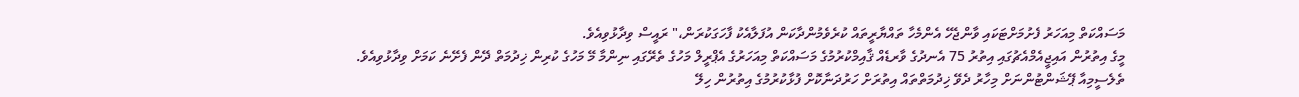މަސައްކަތް މިއަހަރު ފެށުމަށްޓަކައި ވާންޖެހޭ އެންމެހާ ތައްޔާރީތައް ކުރެވެމުންދާކަން އުފަލާއެކު ފާހަގަކުރަން،" ރައީސް ވިދާޅުވިއެވެ.
މީގެ އިތުރުން އައިޖީއެމްއެޗުގައި އިތުރު 75 އެނދުގެ ވާރޑެއް ޤާއިމްކުރުމުގެ މަސައްކަތް މިއަހަރުގެ އެޕްރީލް މަހުގެ ތެރޭގައި ނިންމާ މޭ މަހުގެ ކުރިން ޚިދުމަތް ދޭން ފެށޭނެ ކަމަށް ވިދާޅުވިއެވެ.
ތެލެސީމިއާ ޕޭޝަންޓުންނަށް މިހާރު ދެވޭ ޚިދުމަތްތައް އިތުރަށް ހަރުދަނާކޮށް ފުޅާކުރުމުގެ އިތުރުން ހިލޭ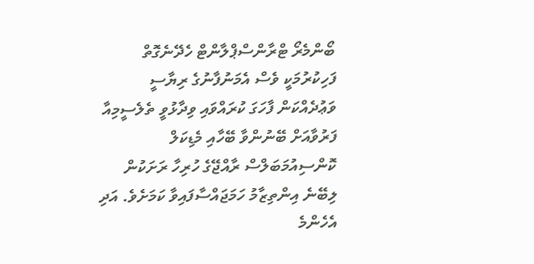ބޯންމެރޯ ޓްރާންސްޕްލާންޓް ހެދޭނެގޮތް ފަހިކުރުމަކީ ވެސް އެމަނުފާނުގެ ރިޔާސީ ވަޢުދެއްކަން ފާހަގަ ކުރައްވައި ވިދާޅުވީ ތެލެސީމިއާ ފަރުވާއަށް ބޭނުންވާ ބޭހާއި މެޑިކަލް ކޮންސިއުމަބަލްސް ރާއްޖޭގެ ހުރިހާ ރަށަކުން ލިބޭނެ އިންތިޒާމު ހަމަޖައްސާފައިވާ ކަމަށެވެ. އަދި އެހެންމެ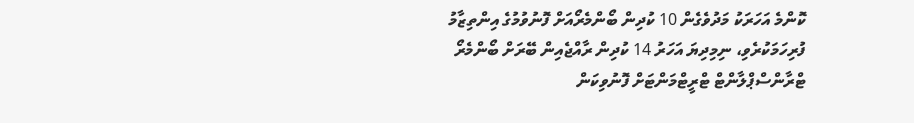ކޮންމެ އަހަރަކު މަދުވެގެން 10 ކުދިން ބޯންމެރޯއަށް ފޮނުވުމުގެ އިންތިޒާމު ފުރިހަމަކުރެވި، ނިމިދިޔަ އަހަރު 14 ކުދިން ރާއްޖެއިން ބޭރަށް ބޯންމެރޯ ޓްރާންސްޕްލާންޓް ޓްރީޓްމަންޓަށް ފޮނުވިކަން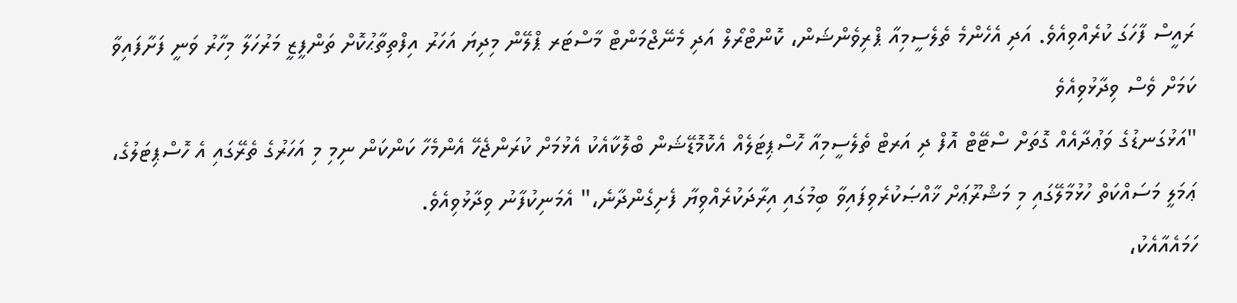ރައީސް ފާހަގަ ކުރެއްވިއެވެ. އަދި އެހެންމެ ތެލެސީމިއާ ޕްރިވެންޝަން، ކޮންޓްރޯލް އަދި މެނޭޖްމަންޓް މާސްޓަރ ޕްލޭން މިދިޔަ އަހަރު އިފްތިތާޙުކޮށް ތަންފީޒީ މަރުހަލާ މިހާރު ވަނީ ފަށާފައިވާ ކަމަށް ވެސް ވިދާޅުވިއެވެ
"އަޅުގަނޑުގެ ވަޢުދާއެއް ގޮތަށް ސްޓޭޓް އޮފް ދި އަރޓް ތެލެސީމިއާ ހޮސްޕިޓަލެއް އެކޮމޮޑޭޝަން ބްލޮކާއެކު އެޅުމަށް ކުރަންޖެހޭ އެންމެހާ ކަންކަން ނިމި މި އަހަރުގެ ތެރޭގައި އެ ހޮސްޕިޓަލުގެ، ޢަމަލީ މަސައްކަތް ހުޅުމާލޭގައި މި މަޝްރޫޢަށް ޚާއްޞަކުރެވިފައިވާ ބިމުގައި އިރާދަކުރެއްވިޔާ ފެށިގެންދާނެ،" އެމަނިކުފާނު ވިދާޅުވިއެވެ.
ހަމައެއާއެކު،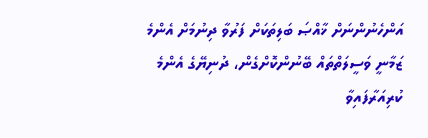އަންހެނުންނަށް ޚާއްޞަ ބަލިތަކަށް ފަރުވާ ދިނުމަށް އެންމެ ޒަމާނީ ވަސީލަތްތައް ބޭނުންކޮށްގެން، ދުނިޔޭގެ އެންމެ ކުރިއަރާފައިވާ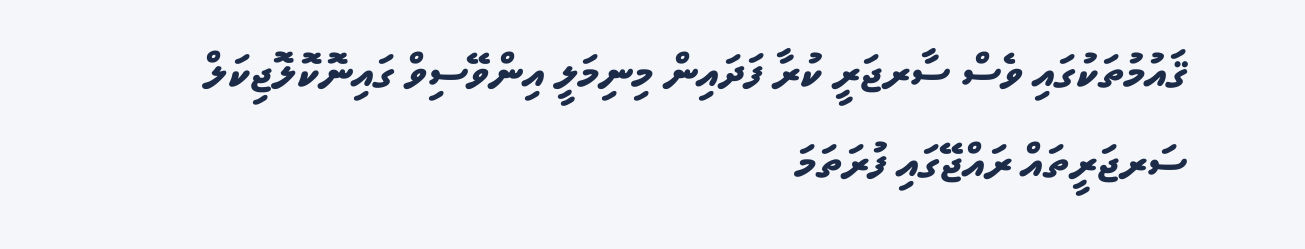ޤައުމުތަކުގައި ވެސް ސާރޖަރީ ކުރާ ފަދައިން މިނިމަލީ އިންވޭސިވް ގައިނޮކޮލޮޖިކަލް ސަރޖަރީތައް ރައްޖޭގައި ފުރަތަމަ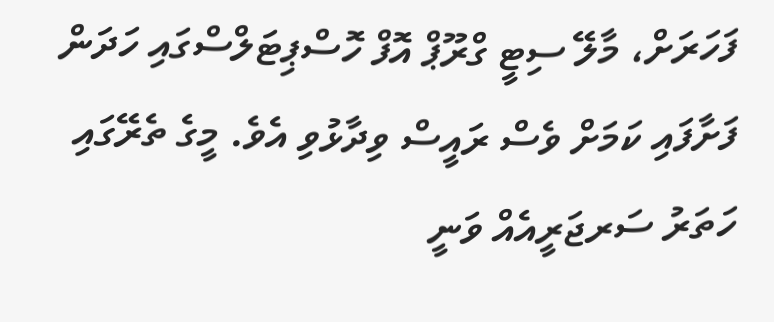ފަހަރަށް، މާލޭ ސިޓީ ގްރޫޕް އޮފް ހޮސްޕިޓަލްސްގައި ހަދަން ފަށާފައި ކަމަށް ވެސް ރައީސް ވިދާޅުވި އެވެ. މީގެ ތެރޭގައި ހަތަރު ސަރޖަރީއެއް ވަނީ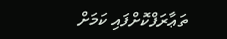ތަޢާރަފްކޮށްފައި ކަމަށް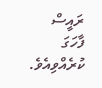ރައީސް ފާހަގަ ކުރެއްވިއެވެ.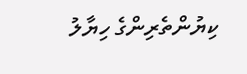ކިޔުންތެރިންގެ ހިޔާލު